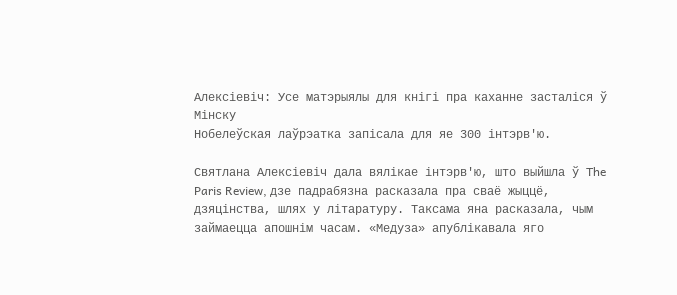Алексіевіч: Усе матэрыялы для кнігі пра каханне засталіся ў Мінску
Нобелеўская лаўрэатка запісала для яе 300 інтэрв'ю.

Святлана Алексіевіч дала вялікае інтэрв'ю, што выйшла ў The Paris Review, дзе падрабязна расказала пра сваё жыццё, дзяцінства, шлях у літаратуру. Таксама яна расказала, чым займаецца апошнім часам. «Медуза» апублікавала яго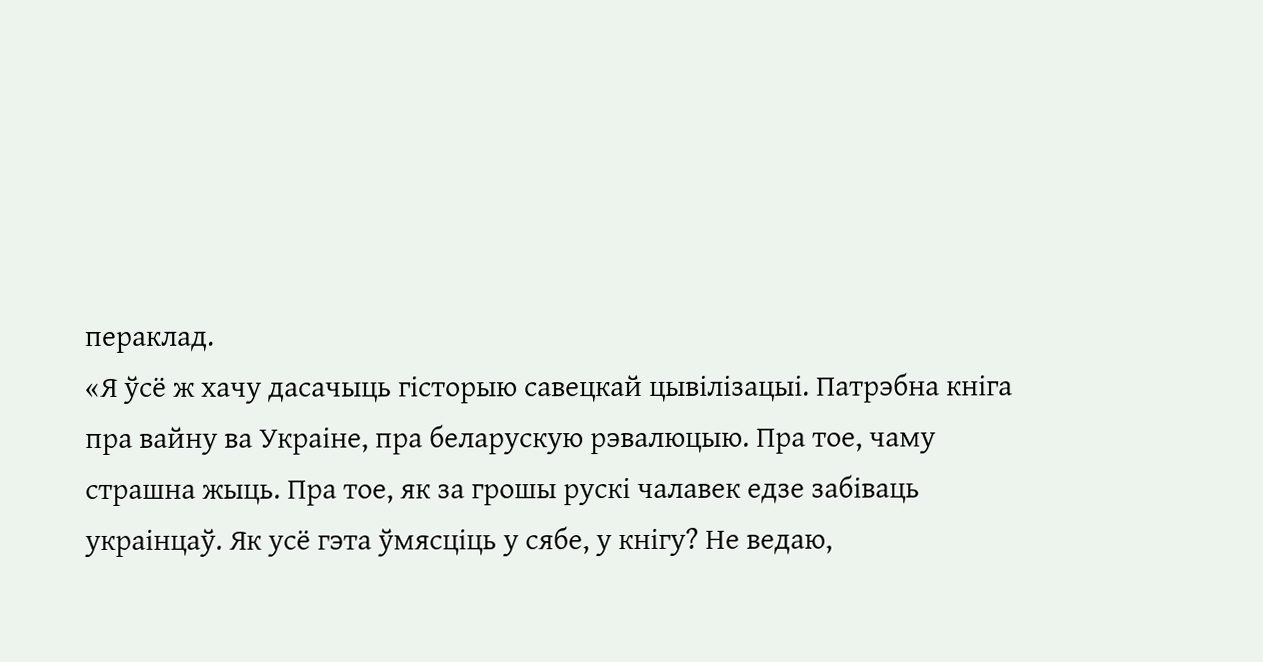пераклад.
«Я ўсё ж хачу дасачыць гісторыю савецкай цывілізацыі. Патрэбна кніга пра вайну ва Украіне, пра беларускую рэвалюцыю. Пра тое, чаму страшна жыць. Пра тое, як за грошы рускі чалавек едзе забіваць украінцаў. Як усё гэта ўмясціць у сябе, у кнігу? Не ведаю,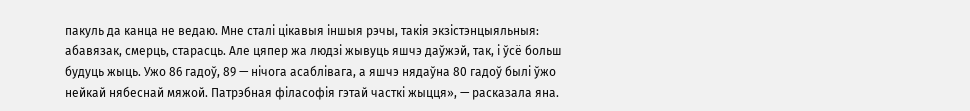пакуль да канца не ведаю. Мне сталі цікавыя іншыя рэчы, такія экзістэнцыяльныя: абавязак, смерць, старасць. Але цяпер жа людзі жывуць яшчэ даўжэй, так, і ўсё больш будуць жыць. Ужо 86 гадоў, 89 — нічога асаблівага, а яшчэ нядаўна 80 гадоў былі ўжо нейкай нябеснай мяжой. Патрэбная філасофія гэтай часткі жыцця», — расказала яна.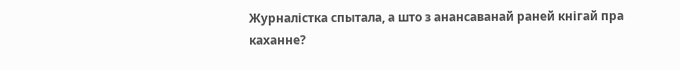Журналістка спытала, а што з анансаванай раней кнігай пра каханне?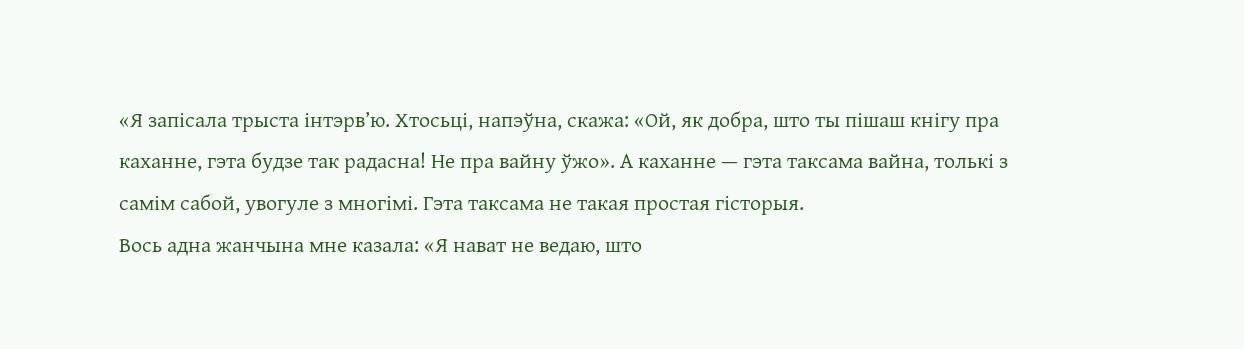«Я запісала трыста інтэрв’ю. Хтосьці, напэўна, скажа: «Ой, як добра, што ты пішаш кнігу пра каханне, гэта будзе так радасна! Не пра вайну ўжо». А каханне — гэта таксама вайна, толькі з самім сабой, увогуле з многімі. Гэта таксама не такая простая гісторыя.
Вось адна жанчына мне казала: «Я нават не ведаю, што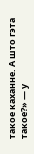такое каханне. А што гэта такое?» — у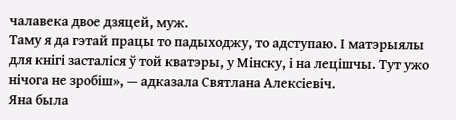чалавека двое дзяцей, муж.
Таму я да гэтай працы то падыходжу, то адступаю. І матэрыялы для кнігі засталіся ў той кватэры, у Мінску, і на лецішчы. Тут ужо нічога не зробіш», — адказала Святлана Алексіевіч.
Яна была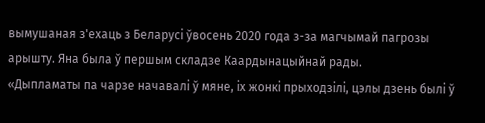вымушаная з'ехаць з Беларусі ўвосень 2020 года з-за магчымай пагрозы арышту. Яна была ў першым складзе Каардынацыйнай рады.
«Дыпламаты па чарзе начавалі ў мяне, іх жонкі прыходзілі, цэлы дзень былі ў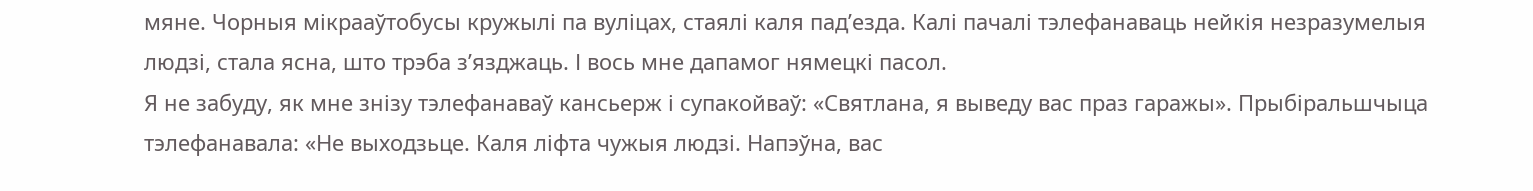мяне. Чорныя мікрааўтобусы кружылі па вуліцах, стаялі каля пад’езда. Калі пачалі тэлефанаваць нейкія незразумелыя людзі, стала ясна, што трэба з’язджаць. І вось мне дапамог нямецкі пасол.
Я не забуду, як мне знізу тэлефанаваў кансьерж і супакойваў: «Святлана, я выведу вас праз гаражы». Прыбіральшчыца тэлефанавала: «Не выходзьце. Каля ліфта чужыя людзі. Напэўна, вас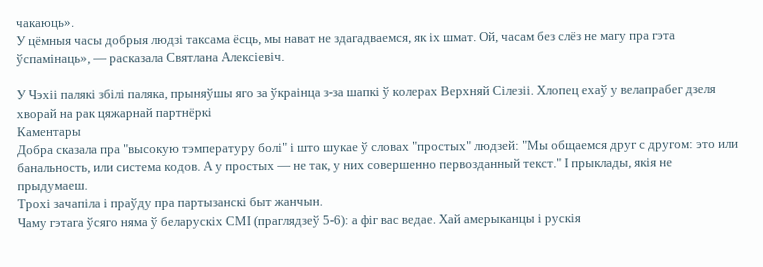чакаюць».
У цёмныя часы добрыя людзі таксама ёсць, мы нават не здагадваемся, як іх шмат. Ой, часам без слёз не магу пра гэта ўспамінаць», — расказала Святлана Алексіевіч.

У Чэхіі палякі збілі паляка, прыняўшы яго за ўкраінца з-за шапкі ў колерах Верхняй Сілезіі. Хлопец ехаў у велапрабег дзеля хворай на рак цяжарнай партнёркі
Каментары
Добра сказала пра "высокую тэмпературу болі" і што шукае ў словах "простых" людзей: "Мы общаемся друг с другом: это или банальность, или система кодов. А у простых — не так, у них совершенно первозданный текст." І прыклады, якія не прыдумаеш.
Трохі зачапіла і праўду пра партызанскі быт жанчын.
Чаму гэтага ўсяго няма ў беларускіх СМІ (праглядзеў 5-6): а фіг вас ведае. Хай амерыканцы і рускія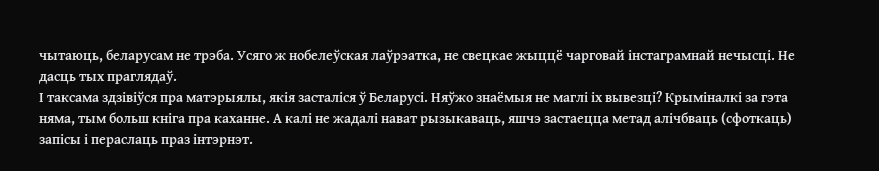чытаюць, беларусам не трэба. Усяго ж нобелеўская лаўрэатка, не свецкае жыццё чарговай інстаграмнай нечысці. Не дасць тых праглядаў.
І таксама здзівіўся пра матэрыялы, якія засталіся ў Беларусі. Няўжо знаёмыя не маглі іх вывезці? Крыміналкі за гэта няма, тым больш кніга пра каханне. А калі не жадалі нават рызыкаваць, яшчэ застаецца метад алічбваць (сфоткаць) запісы і пераслаць праз інтэрнэт.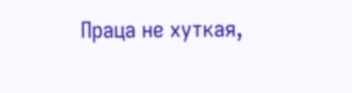Праца не хуткая,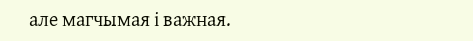але магчымая і важная.